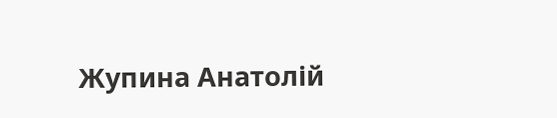Жупина Анатолій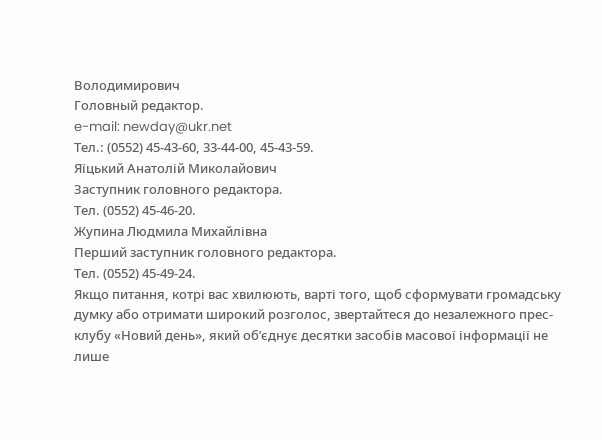Володимирович
Головный редактор.
e-mail: newday@ukr.net
Тел.: (0552) 45-43-60, 33-44-00, 45-43-59.
Яїцький Анатолій Миколайович
Заступник головного редактора.
Тел. (0552) 45-46-20.
Жупина Людмила Михайлівна
Перший заступник головного редактора.
Тел. (0552) 45-49-24.
Якщо питання, котрі вас хвилюють, варті того, щоб сформувати громадську думку або отримати широкий розголос, звертайтеся до незалежного прес-клубу «Новий день», який об’єднує десятки засобів масової інформації не лише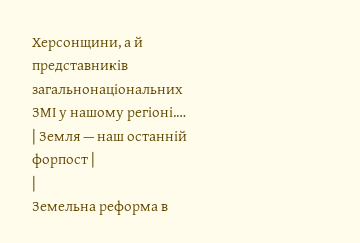Херсонщини, а й представників загальнонаціональних ЗМІ у нашому регіоні.…
| Земля — наш останній форпост |
|
Земельна реформа в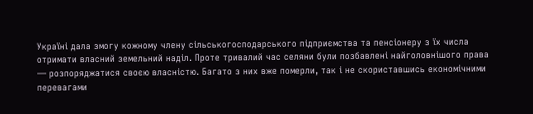Україні дала змогу кожному члену сільськогосподарського підприємства та пенсіонеру з їх числа отримати власний земельний наділ. Проте тривалий час селяни були позбавлені найголовнішого права — розпоряджатися своєю власністю. Багато з них вже померли, так і не скориставшись економічними перевагами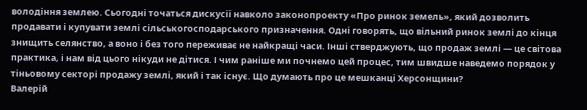володіння землею. Сьогодні точаться дискусії навколо законопроекту «Про ринок земель», який дозволить продавати і купувати землі сільськогосподарського призначення. Одні говорять, що вільний ринок землі до кінця знищить селянство, а воно і без того переживає не найкращі часи. Інші стверджують, що продаж землі — це світова практика, і нам від цього нікуди не дітися. І чим раніше ми почнемо цей процес, тим швидше наведемо порядок у тіньовому секторі продажу землі, який і так існує. Що думають про це мешканці Херсонщини?
Валерій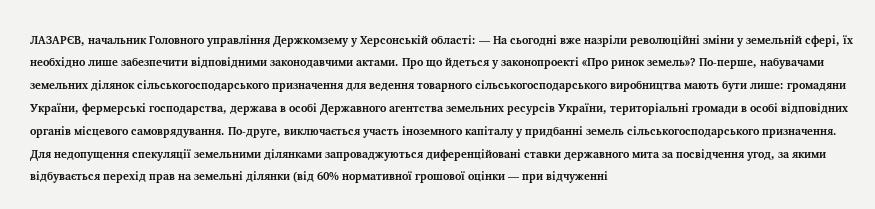ЛАЗАРЄВ, начальник Головного управління Держкомзему у Херсонській області: — На сьогодні вже назріли революційні зміни у земельній сфері, їх необхідно лише забезпечити відповідними законодавчими актами. Про що йдеться у законопроекті «Про ринок земель»? По-перше, набувачами земельних ділянок сільськогосподарського призначення для ведення товарного сільськогосподарського виробництва мають бути лише: громадяни України, фермерські господарства, держава в особі Державного агентства земельних ресурсів України, територіальні громади в особі відповідних органів місцевого самоврядування. По-друге, виключається участь іноземного капіталу у придбанні земель сільськогосподарського призначення.
Для недопущення спекуляції земельними ділянками запроваджуються диференційовані ставки державного мита за посвідчення угод, за якими відбувається перехід прав на земельні ділянки (від 60% нормативної грошової оцінки — при відчуженні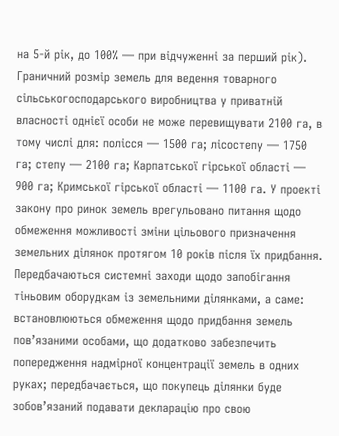на 5-й рік, до 100% — при відчуженні за перший рік). Граничний розмір земель для ведення товарного сільськогосподарського виробництва у приватній власності однієї особи не може перевищувати 2100 га, в тому числі для: полісся — 1500 га; лісостепу — 1750 га; степу — 2100 га; Карпатської гірської області — 900 га; Кримської гірської області — 1100 га. У проекті закону про ринок земель врегульовано питання щодо обмеження можливості зміни цільового призначення земельних ділянок протягом 10 років після їх придбання. Передбачаються системні заходи щодо запобігання тіньовим оборудкам із земельними ділянками, а саме: встановлюються обмеження щодо придбання земель пов’язаними особами, що додатково забезпечить попередження надмірної концентрації земель в одних руках; передбачається, що покупець ділянки буде зобов’язаний подавати декларацію про свою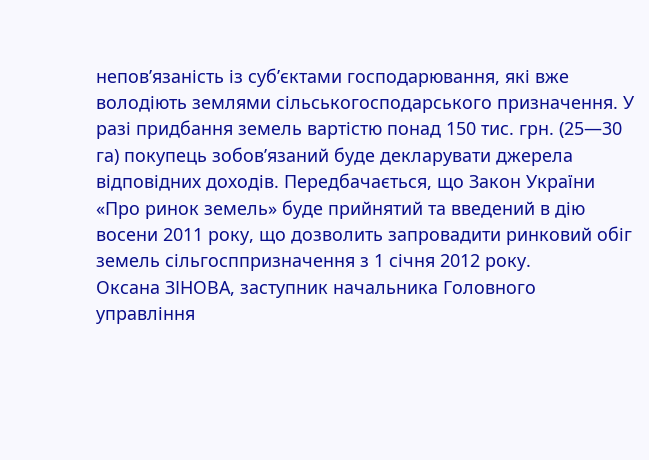непов’язаність із суб’єктами господарювання, які вже володіють землями сільськогосподарського призначення. У разі придбання земель вартістю понад 150 тис. грн. (25—30 га) покупець зобов’язаний буде декларувати джерела відповідних доходів. Передбачається, що Закон України «Про ринок земель» буде прийнятий та введений в дію восени 2011 року, що дозволить запровадити ринковий обіг земель сільгосппризначення з 1 січня 2012 року.
Оксана ЗІНОВА, заступник начальника Головного управління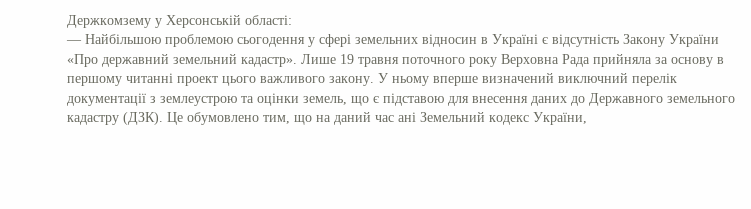Держкомзему у Херсонській області:
— Найбільшою проблемою сьогодення у сфері земельних відносин в Україні є відсутність Закону України «Про державний земельний кадастр». Лише 19 травня поточного року Верховна Рада прийняла за основу в першому читанні проект цього важливого закону. У ньому вперше визначений виключний перелік документації з землеустрою та оцінки земель, що є підставою для внесення даних до Державного земельного кадастру (ДЗК). Це обумовлено тим, що на даний час ані Земельний кодекс України,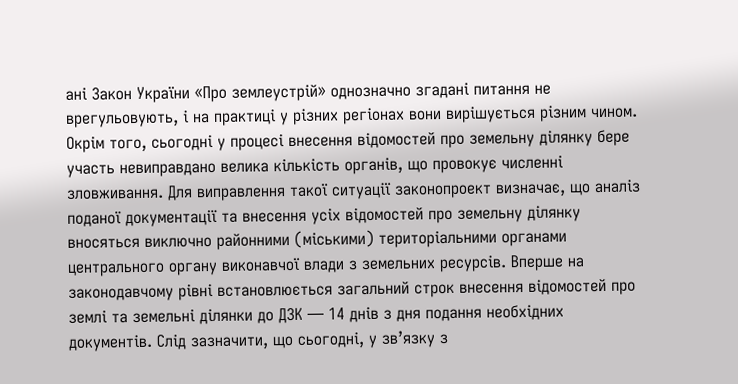ані Закон України «Про землеустрій» однозначно згадані питання не врегульовують, і на практиці у різних регіонах вони вирішується різним чином. Окрім того, сьогодні у процесі внесення відомостей про земельну ділянку бере участь невиправдано велика кількість органів, що провокує численні зловживання. Для виправлення такої ситуації законопроект визначає, що аналіз поданої документації та внесення усіх відомостей про земельну ділянку вносяться виключно районними (міськими) територіальними органами центрального органу виконавчої влади з земельних ресурсів. Вперше на законодавчому рівні встановлюється загальний строк внесення відомостей про землі та земельні ділянки до ДЗК — 14 днів з дня подання необхідних документів. Слід зазначити, що сьогодні, у зв’язку з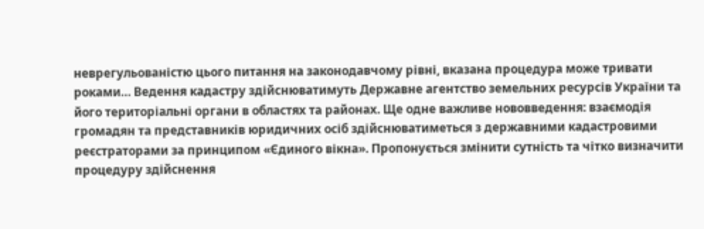неврегульованістю цього питання на законодавчому рівні, вказана процедура може тривати роками… Ведення кадастру здійснюватимуть Державне агентство земельних ресурсів України та його територіальні органи в областях та районах. Ще одне важливе нововведення: взаємодія громадян та представників юридичних осіб здійснюватиметься з державними кадастровими реєстраторами за принципом «Єдиного вікна». Пропонується змінити сутність та чітко визначити процедуру здійснення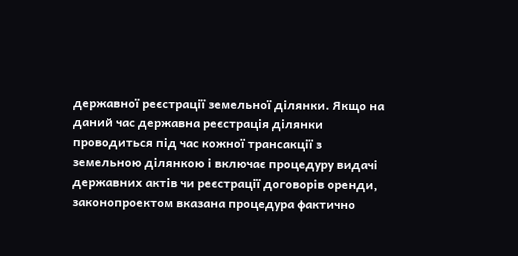державної реєстрації земельної ділянки. Якщо на даний час державна реєстрація ділянки проводиться під час кожної трансакції з земельною ділянкою і включає процедуру видачі державних актів чи реєстрації договорів оренди, законопроектом вказана процедура фактично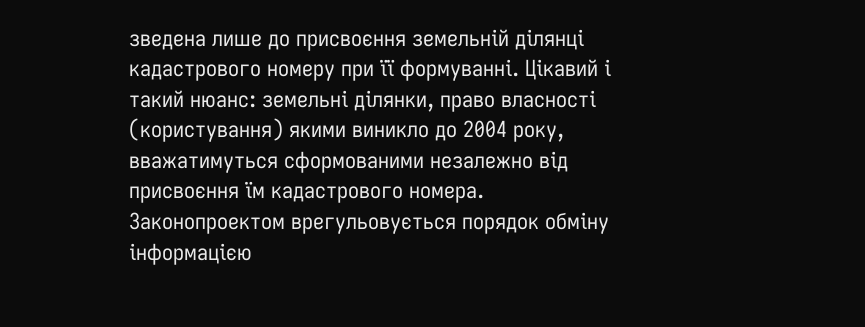зведена лише до присвоєння земельній ділянці кадастрового номеру при її формуванні. Цікавий і такий нюанс: земельні ділянки, право власності (користування) якими виникло до 2004 року, вважатимуться сформованими незалежно від присвоєння їм кадастрового номера. Законопроектом врегульовується порядок обміну інформацією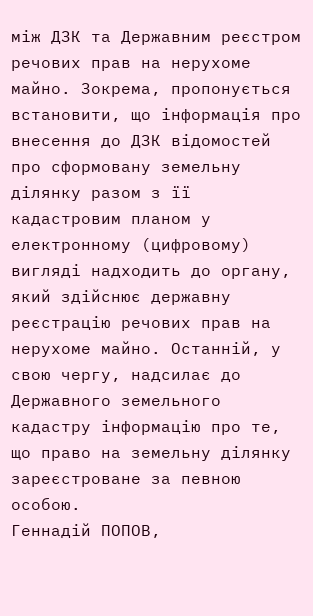між ДЗК та Державним реєстром речових прав на нерухоме майно. Зокрема, пропонується встановити, що інформація про внесення до ДЗК відомостей про сформовану земельну ділянку разом з її кадастровим планом у електронному (цифровому) вигляді надходить до органу, який здійснює державну реєстрацію речових прав на нерухоме майно. Останній, у свою чергу, надсилає до Державного земельного кадастру інформацію про те, що право на земельну ділянку зареєстроване за певною особою.
Геннадій ПОПОВ,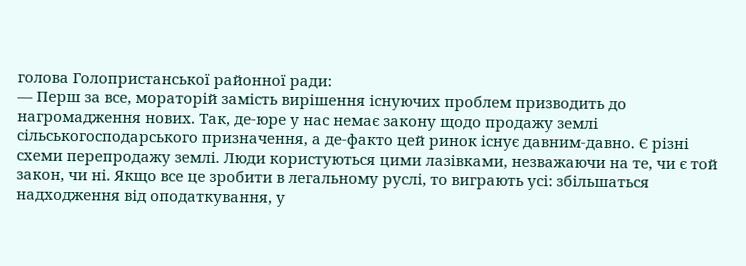голова Голопристанської районної ради:
— Перш за все, мораторій замість вирішення існуючих проблем призводить до нагромадження нових. Так, де-юре у нас немає закону щодо продажу землі сільськогосподарського призначення, а де-факто цей ринок існує давним-давно. Є різні схеми перепродажу землі. Люди користуються цими лазівками, незважаючи на те, чи є той закон, чи ні. Якщо все це зробити в легальному руслі, то виграють усі: збільшаться надходження від оподаткування, у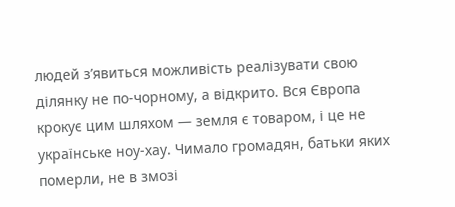людей з’явиться можливість реалізувати свою ділянку не по-чорному, а відкрито. Вся Європа крокує цим шляхом — земля є товаром, і це не українське ноу-хау. Чимало громадян, батьки яких померли, не в змозі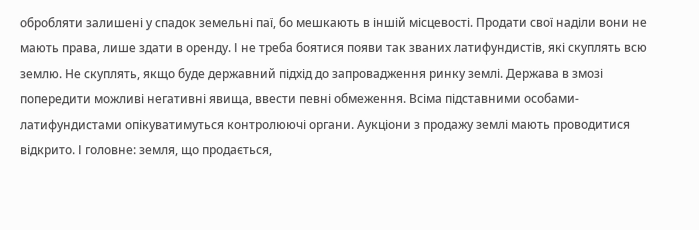обробляти залишені у спадок земельні паї, бо мешкають в іншій місцевості. Продати свої наділи вони не мають права, лише здати в оренду. І не треба боятися появи так званих латифундистів, які скуплять всю землю. Не скуплять, якщо буде державний підхід до запровадження ринку землі. Держава в змозі попередити можливі негативні явища, ввести певні обмеження. Всіма підставними особами-латифундистами опікуватимуться контролюючі органи. Аукціони з продажу землі мають проводитися відкрито. І головне: земля, що продається,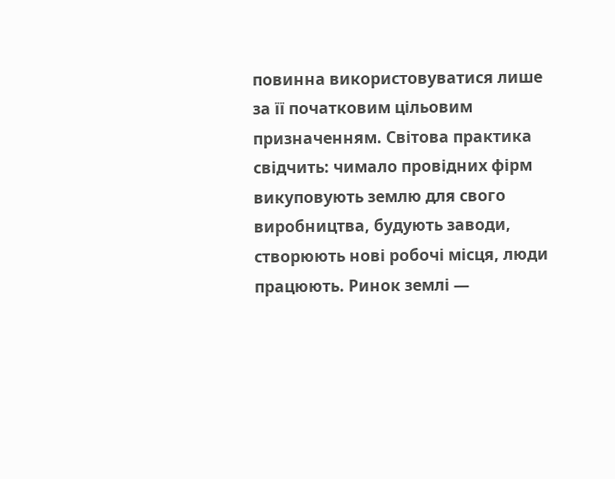повинна використовуватися лише за її початковим цільовим призначенням. Світова практика свідчить: чимало провідних фірм викуповують землю для свого виробництва, будують заводи, створюють нові робочі місця, люди працюють. Ринок землі —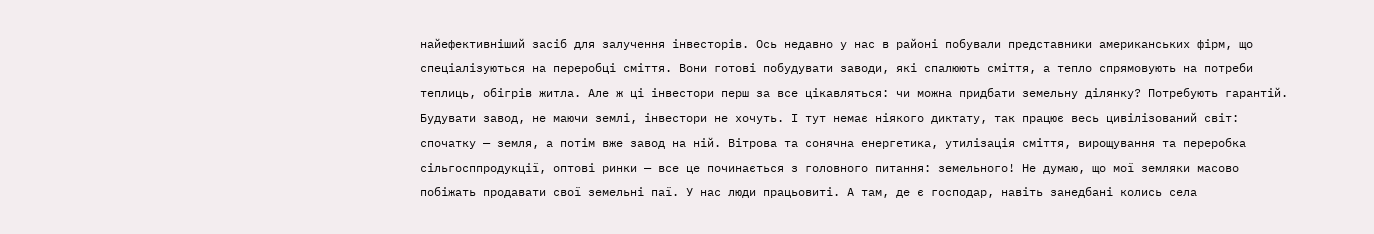найефективніший засіб для залучення інвесторів. Ось недавно у нас в районі побували представники американських фірм, що спеціалізуються на переробці сміття. Вони готові побудувати заводи, які спалюють сміття, а тепло спрямовують на потреби теплиць, обігрів житла. Але ж ці інвестори перш за все цікавляться: чи можна придбати земельну ділянку? Потребують гарантій. Будувати завод, не маючи землі, інвестори не хочуть. І тут немає ніякого диктату, так працює весь цивілізований світ: спочатку — земля, а потім вже завод на ній. Вітрова та сонячна енергетика, утилізація сміття, вирощування та переробка сільгосппродукції, оптові ринки — все це починається з головного питання: земельного! Не думаю, що мої земляки масово побіжать продавати свої земельні паї. У нас люди працьовиті. А там, де є господар, навіть занедбані колись села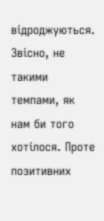відроджуються. Звісно, не такими темпами, як нам би того хотілося. Проте позитивних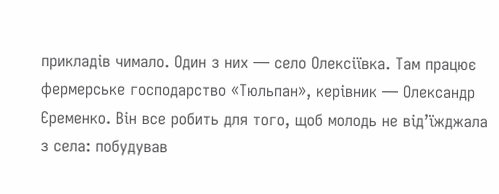прикладів чимало. Один з них — село Олексіївка. Там працює фермерське господарство «Тюльпан», керівник — Олександр Єременко. Він все робить для того, щоб молодь не від’їжджала з села: побудував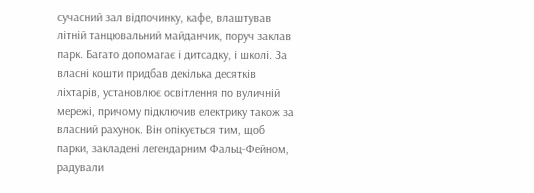сучасний зал відпочинку, кафе, влаштував літній танцювальний майданчик, поруч заклав парк. Багато допомагає і дитсадку, і школі. За власні кошти придбав декілька десятків ліхтарів, установлює освітлення по вуличній мережі, причому підключив електрику також за власний рахунок. Він опікується тим, щоб парки, закладені легендарним Фальц-Фейном, радували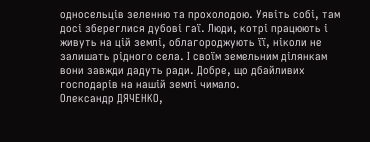односельців зеленню та прохолодою. Уявіть собі, там досі збереглися дубові гаї. Люди, котрі працюють і живуть на цій землі, облагороджують її, ніколи не залишать рідного села. І своїм земельним ділянкам вони завжди дадуть ради. Добре, що дбайливих господарів на нашій землі чимало.
Олександр ДЯЧЕНКО,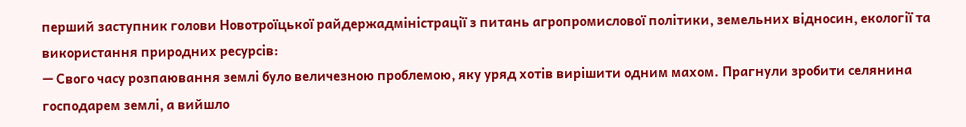перший заступник голови Новотроїцької райдержадміністрації з питань агропромислової політики, земельних відносин, екології та використання природних ресурсів:
— Свого часу розпаювання землі було величезною проблемою, яку уряд хотів вирішити одним махом. Прагнули зробити селянина господарем землі, а вийшло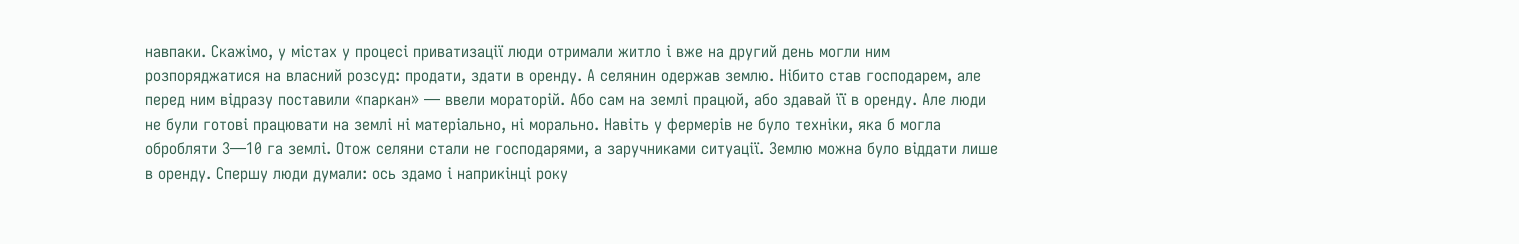навпаки. Скажімо, у містах у процесі приватизації люди отримали житло і вже на другий день могли ним розпоряджатися на власний розсуд: продати, здати в оренду. А селянин одержав землю. Нібито став господарем, але перед ним відразу поставили «паркан» — ввели мораторій. Або сам на землі працюй, або здавай її в оренду. Але люди не були готові працювати на землі ні матеріально, ні морально. Навіть у фермерів не було техніки, яка б могла обробляти 3—10 га землі. Отож селяни стали не господарями, а заручниками ситуації. Землю можна було віддати лише в оренду. Спершу люди думали: ось здамо і наприкінці року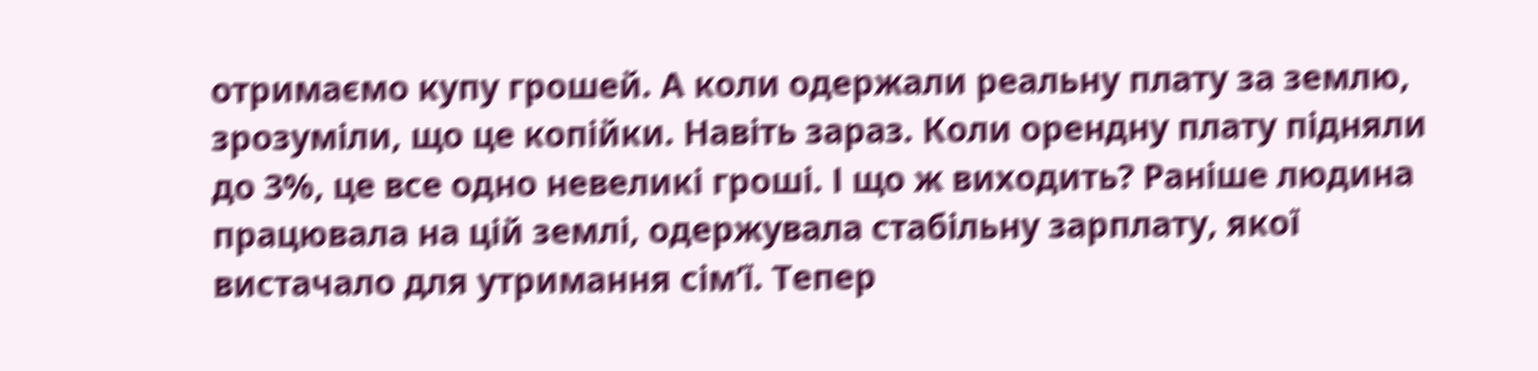отримаємо купу грошей. А коли одержали реальну плату за землю, зрозуміли, що це копійки. Навіть зараз. Коли орендну плату підняли до 3%, це все одно невеликі гроші. І що ж виходить? Раніше людина працювала на цій землі, одержувала стабільну зарплату, якої вистачало для утримання сім’ї. Тепер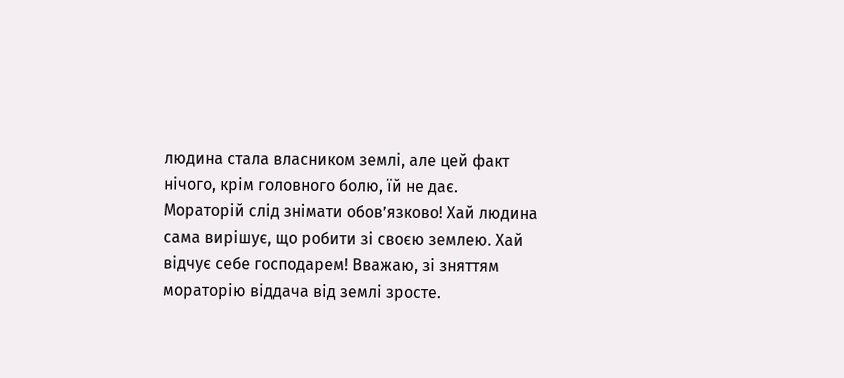людина стала власником землі, але цей факт нічого, крім головного болю, їй не дає. Мораторій слід знімати обов’язково! Хай людина сама вирішує, що робити зі своєю землею. Хай відчує себе господарем! Вважаю, зі зняттям мораторію віддача від землі зросте.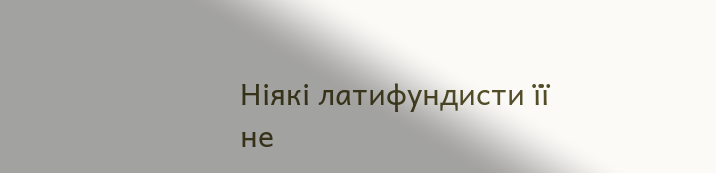Ніякі латифундисти її не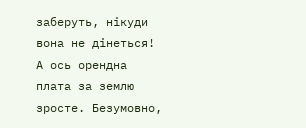заберуть, нікуди вона не дінеться! А ось орендна плата за землю зросте. Безумовно,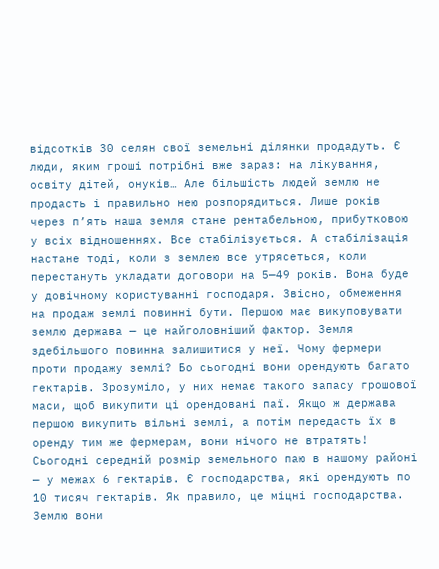відсотків 30 селян свої земельні ділянки продадуть. Є люди, яким гроші потрібні вже зараз: на лікування, освіту дітей, онуків… Але більшість людей землю не продасть і правильно нею розпорядиться. Лише років через п’ять наша земля стане рентабельною, прибутковою у всіх відношеннях. Все стабілізується. А стабілізація настане тоді, коли з землею все утрясеться, коли перестануть укладати договори на 5—49 років. Вона буде у довічному користуванні господаря. Звісно, обмеження на продаж землі повинні бути. Першою має викуповувати землю держава — це найголовніший фактор. Земля здебільшого повинна залишитися у неї. Чому фермери проти продажу землі? Бо сьогодні вони орендують багато гектарів. Зрозуміло, у них немає такого запасу грошової маси, щоб викупити ці орендовані паї. Якщо ж держава першою викупить вільні землі, а потім передасть їх в оренду тим же фермерам, вони нічого не втратять! Сьогодні середній розмір земельного паю в нашому районі — у межах 6 гектарів. Є господарства, які орендують по 10 тисяч гектарів. Як правило, це міцні господарства. Землю вони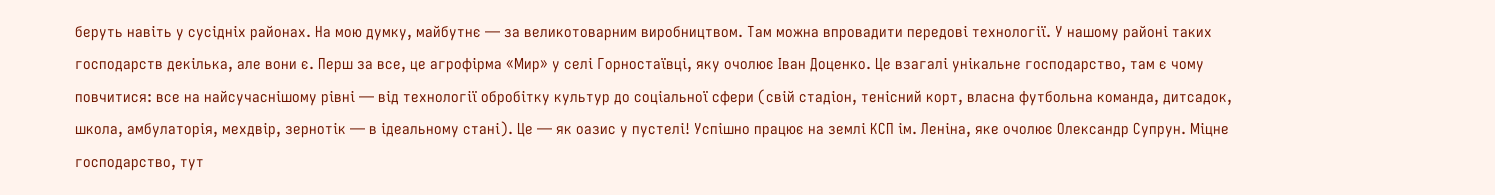беруть навіть у сусідніх районах. На мою думку, майбутнє — за великотоварним виробництвом. Там можна впровадити передові технології. У нашому районі таких господарств декілька, але вони є. Перш за все, це агрофірма «Мир» у селі Горностаївці, яку очолює Іван Доценко. Це взагалі унікальне господарство, там є чому повчитися: все на найсучаснішому рівні — від технології обробітку культур до соціальної сфери (свій стадіон, тенісний корт, власна футбольна команда, дитсадок, школа, амбулаторія, мехдвір, зернотік — в ідеальному стані). Це — як оазис у пустелі! Успішно працює на землі КСП ім. Леніна, яке очолює Олександр Супрун. Міцне господарство, тут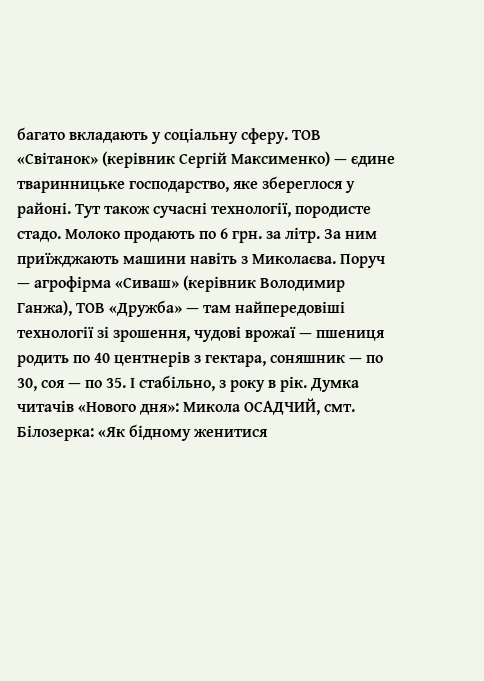багато вкладають у соціальну сферу. ТОВ «Світанок» (керівник Сергій Максименко) — єдине тваринницьке господарство, яке збереглося у районі. Тут також сучасні технології, породисте стадо. Молоко продають по 6 грн. за літр. За ним приїжджають машини навіть з Миколаєва. Поруч — агрофірма «Сиваш» (керівник Володимир Ганжа), ТОВ «Дружба» — там найпередовіші технології зі зрошення, чудові врожаї — пшениця родить по 40 центнерів з гектара, соняшник — по 30, соя — по 35. І стабільно, з року в рік. Думка читачів «Нового дня»: Микола ОСАДЧИЙ, смт. Білозерка: «Як бідному женитися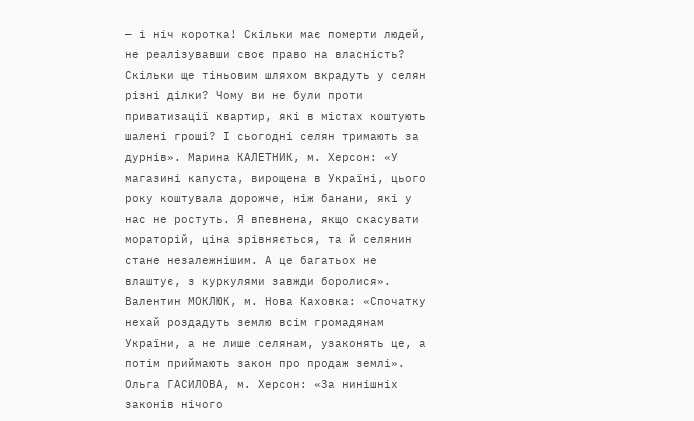— і ніч коротка! Скільки має померти людей, не реалізувавши своє право на власність? Скільки ще тіньовим шляхом вкрадуть у селян різні ділки? Чому ви не були проти приватизації квартир, які в містах коштують шалені гроші? І сьогодні селян тримають за дурнів». Марина КАЛЕТНИК, м. Херсон: «У магазині капуста, вирощена в Україні, цього року коштувала дорожче, ніж банани, які у нас не ростуть. Я впевнена, якщо скасувати мораторій, ціна зрівняється, та й селянин стане незалежнішим. А це багатьох не влаштує, з куркулями завжди боролися». Валентин МОКЛЮК, м. Нова Каховка: «Спочатку нехай роздадуть землю всім громадянам України, а не лише селянам, узаконять це, а потім приймають закон про продаж землі». Ольга ГАСИЛОВА, м. Херсон: «За нинішніх законів нічого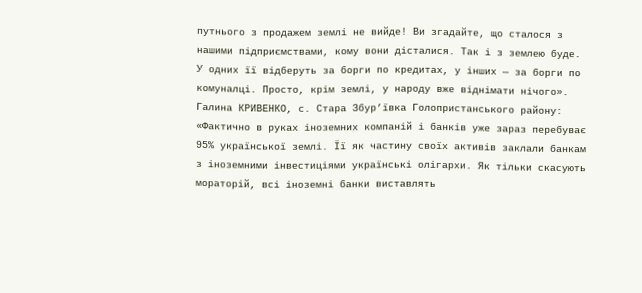путнього з продажем землі не вийде! Ви згадайте, що сталося з нашими підприємствами, кому вони дісталися. Так і з землею буде. У одних її відберуть за борги по кредитах, у інших — за борги по комуналці. Просто, крім землі, у народу вже віднімати нічого». Галина КРИВЕНКО, с. Стара Збур’ївка Голопристанського району: «Фактично в руках іноземних компаній і банків уже зараз перебуває 95% української землі. Її як частину своїх активів заклали банкам з іноземними інвестиціями українські олігархи. Як тільки скасують мораторій, всі іноземні банки виставлять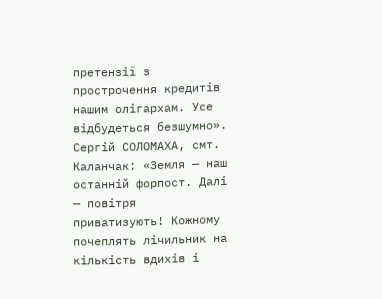претензії з прострочення кредитів нашим олігархам. Усе відбудеться безшумно». Сергій СОЛОМАХА, смт. Каланчак: «Земля — наш останній форпост. Далі — повітря приватизують! Кожному почеплять лічильник на кількість вдихів і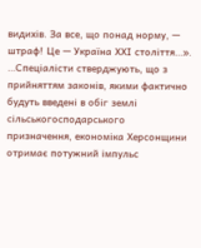видихів. За все, що понад норму, — штраф! Це — Україна ХХІ століття…».
…Спеціалісти стверджують, що з прийняттям законів, якими фактично будуть введені в обіг землі сільськогосподарського призначення, економіка Херсонщини отримає потужний імпульс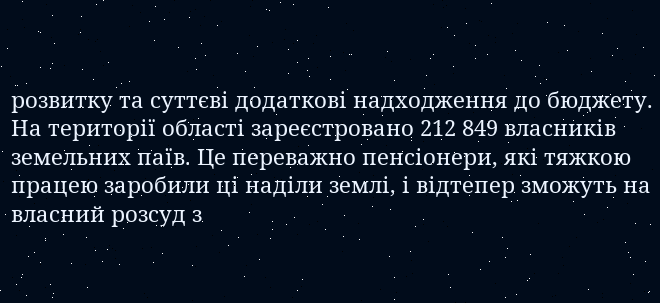розвитку та суттєві додаткові надходження до бюджету. На території області зареєстровано 212 849 власників земельних паїв. Це переважно пенсіонери, які тяжкою працею заробили ці наділи землі, і відтепер зможуть на власний розсуд з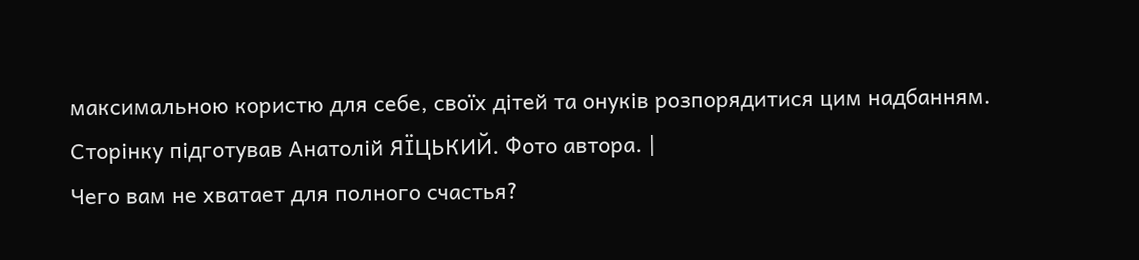максимальною користю для себе, своїх дітей та онуків розпорядитися цим надбанням. Сторінку підготував Анатолій ЯЇЦЬКИЙ. Фото автора. |
Чего вам не хватает для полного счастья?